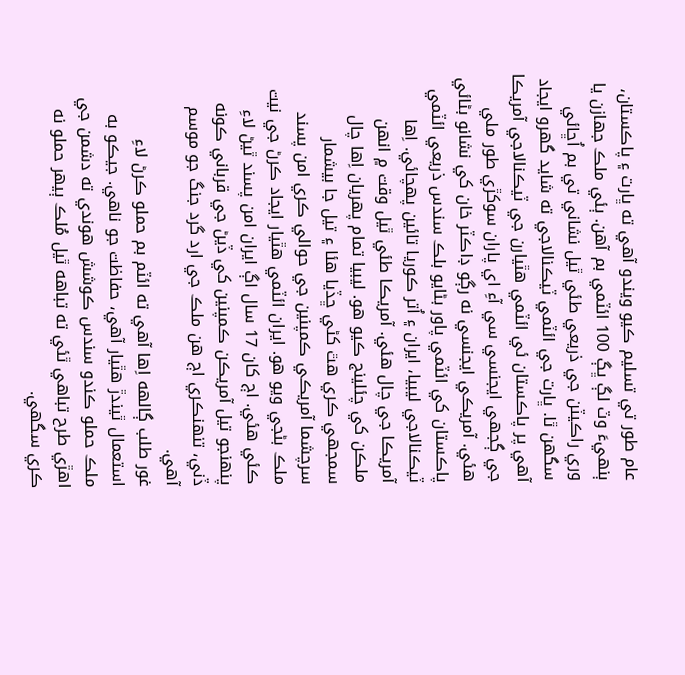عام طور تي تسليم ڪيو ويندو آهي ته ڀارت ۽ پاڪستان، ٻنهيءَ وٽ لڳ ڀڳ 100 ائٽمي بم آهن. ٻئي ملڪ جهازن يا وري راڪيٽن جي ذريعي طئي ٿيل نشاني تي بم اُڇائي سگهن ٿا. ڀارت جي ائٽمي ٽيڪنالاجي ته شايد گهرو ايجاد آهي پر پاڪستان ئي ائٽمي هٿيارن جي ٽيڪنالاجي آمريڪا جي ڳجهي ايجنسي سي آءِ اي پاران سوکڙي طور ملي هئي. آمريڪي ايجنسي نه رڳو ڊاڪٽر خان کي نشانو بڻائي پاڪستان کي ائٽمي پاور بڻايو بلڪ سندس ذريعي ائٽمي ٽيڪنالاجي ليبيا، ايران ۽ اُتر ڪوريا تائين پهچائي. اِها آمريڪا جي چال هئي. آمريڪا طئي ٿيل وقت ۾ انهن ملڪن کي چئلينج ڪيو هو. ليبيا تمام پهريان اِها چال سمجهي ڪري هٿ کڻي ڇڏيا هئا ۽ تيل جا بيشمار سرچشما آمريڪي ڪمپنين جي حوالي ڪري امن پسند ملڪ بڻجي ويو هو. ايران ائٽمي هٿيار ايجاد ڪرڻ جي نيت ڪئي هئي. اڄ کان 17 سال اڳ ايران امن پسند ٿيڻ لاءِ پنهنجو تيل آمريڪن ڪمپنين کي ڏيڻ جي قرباني ڪونه ڏني، تنهنڪري اڄ هن ملڪ جي ارد گرد جنگ جو موسم آهي.
غور طلب ڳالهه اِها آهي ته ائٽم بم حملو ڪرڻ لاءِ استعمال ٿيندڙ هٿيار آهي، حفاظت جو ناهي. جيڪو به ملڪ حملو ڪندو سندس ڪوشش هوندي ته دشمن جي اهڙي طرح تباهي ٿئي ته تباهه ٿيل مُلڪ ٻيهر حملو نه ڪري سگهي.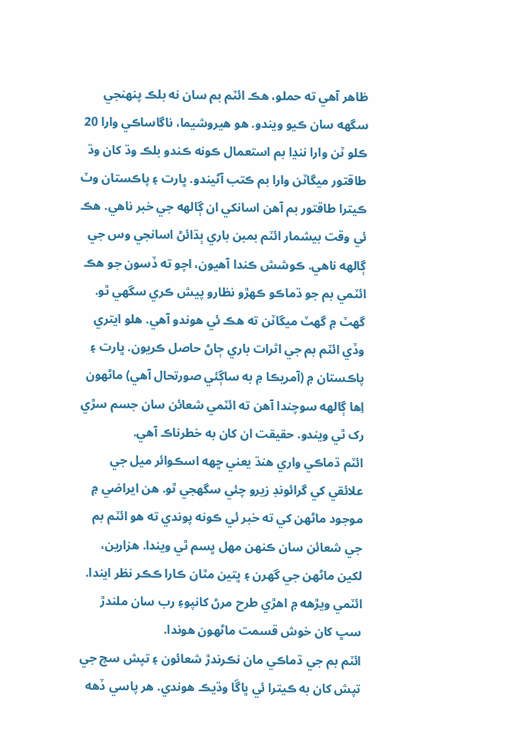ظاهر آهي ته حملو، هڪ ائٽم بم سان نه بلڪ پنهنجي سگهه سان ڪيو ويندو. هو هيروشيما، ناگاساڪي وارا 20 ڪلو ٽن وارا ننڍا بم استعمال ڪونه ڪندو بلڪ وڌ کان وڌ طاقتور ميگاٽن وارا بم ڪتب آڻيندو. ڀارت ۽ پاڪستان وٽ ڪيترا طاقتور بم آهن اسانکي ان ڳالهه جي خبر ناهي. هڪ ئي وقت بيشمار ائٽم بمبن باري ٻڌائڻ اسانجي وس جي ڳالهه ناهي. ڪوشش ڪندا آهيون، اچو ته ڏسون جو هڪ ائٽمي بم جو ڌماڪو ڪهڙو نظارو پيش ڪري سگهي ٿو. گهٽ ۾ گهٽ ميگاٽن ته هڪ ئي هوندو آهي. هلو ايتري وڏي ائٽم بم جي اثرات باري ڄاڻ حاصل ڪريون. ڀارت ۽ پاڪستان ۾ (آمريڪا ۾ به ساڳئي صورتحال آهي) ماڻهون اِها ڳالهه سوچندا آهن ته ائٽمي شعائن سان جسم سڙي رک ٿي ويندو. حقيقت ان کان به خطرناڪ آهي.
ائٽم ڌماڪي واري هنڌ يعني ڇهه اسڪوائر ميل جي علائقي کي گرائونڊ زيرو چئي سگهجي ٿو. هن ايراضي ۾ موجود ماڻهن کي ته خبر ئي ڪونه پوندي ته هو ائٽم بم جي شعائن سان ڪنهن مهل ڀسم ٿي ويندا. هزارين، لکين ماڻهن جي گهرن ۽ ڀتين مٿان ڪارا ڪڪر نظر ايندا. ائٽمي ويڙهه ۾ اهڙي طرح مرڻ کانپوءِ رب سان ملندڙ سڀ کان خوش قسمت ماڻهون هوندا.
ائٽم بم جي ڌماڪي مان نڪرندڙ شعائون ۽ تپش سڄ جي تپش کان به ڪيترا ئي ڀاڱا وڌيڪ هوندي. هر پاسي ڏهه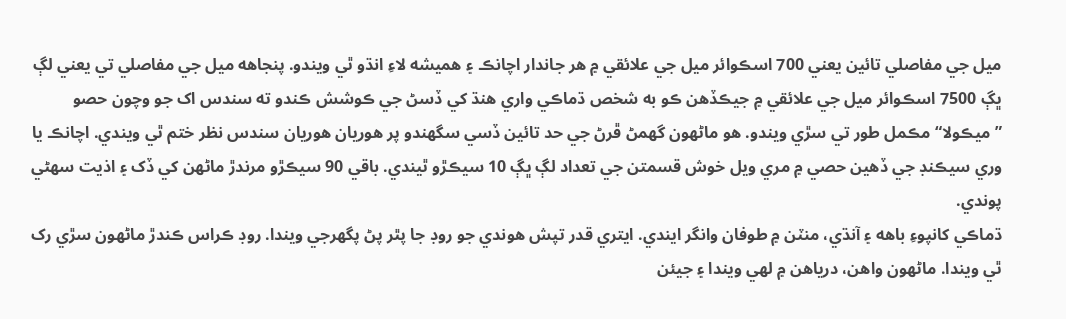ميل جي مفاصلي تائين يعني 700 اسڪوائر ميل جي علائقي ۾ هر جاندار اچانڪ ۽ هميشه لاءِ انڌو ٿي ويندو. پنجاهه ميل جي مفاصلي تي يعني لڳ ڀڳ 7500 اسڪوائر ميل جي علائقي ۾ جيڪڏهن ڪو به شخص ڌماڪي واري هنڌ کي ڏسڻ جي ڪوشش ڪندو ته سندس اک جو وچون حصو ”ميڪولا“ مڪمل طور تي سڙي ويندو. هو ماڻهون گهمڻ ڦرڻ جي حد تائين ڏسي سگهندو پر هوريان هوريان سندس نظر ختم ٿي ويندي. اچانڪ يا وري سيڪنڊ جي ڏهين حصي ۾ مري ويل خوش قسمتن جي تعداد لڳ ڀڳ 10 سيڪڙو ٿيندي. باقي 90 سيڪڙو مرندڙ ماڻهن کي ڏک ۽ اذيت سهڻي پوندي.
ڌماڪي کانپوءِ باهه ۽ آنڌي، منٽن ۾ طوفان وانگر ايندي. ايتري قدر تپش هوندي جو روڊ جا پٿر پڻ پگهرجي ويندا. روڊ ڪراس ڪندڙ ماڻهون سڙي رک ٿي ويندا. ماڻهون واهن، درياهن ۾ لهي ويندا ۽ جيئن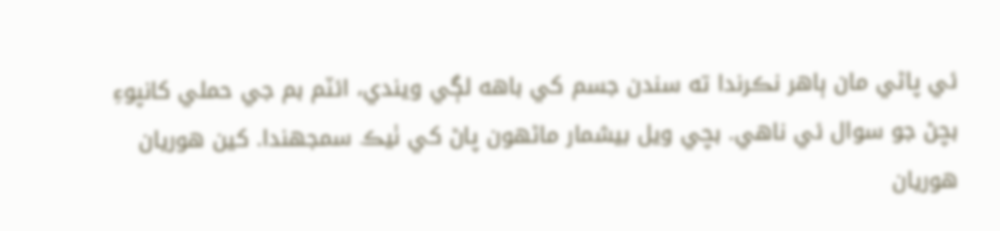ئي پاڻي مان ٻاهر نڪرندا ته سندن جسم کي باهه لڳي ويندي، ائٽم بم جي حملي کانپوءِ بچڻ جو سوال ئي ناهي. بچي ويل بيشمار ماڻهون پاڻ کي ٺيڪ سمجهندا. کين هوريان هوريان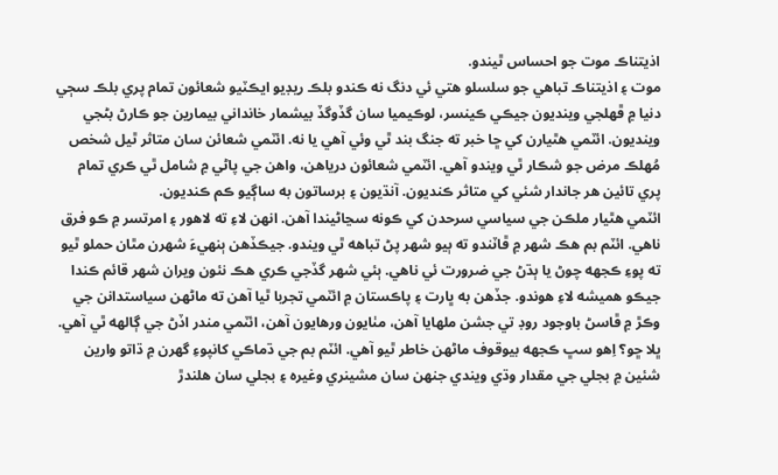اذيتناڪ موت جو احساس ٿيندو.
موت ۽ اذيتناڪ تباهي جو سلسلو هتي ئي دنگ نه ڪندو بلڪ ريڊيو ايڪٽيو شعائون تمام پري بلڪ سڄي دنيا ۾ ڦهلجي وينديون جيڪي ڪينسر، لوڪيميا سان گڏوگڏ بيشمار خانداني بيمارين جو ڪارڻ بڻجي وينديون. ائٽمي هٿيارن کي ڇا خبر ته جنگ بند ٿي وئي آهي يا نه. ائٽمي شعائن سان متاثر ٿيل شخص مُهلڪ مرض جو شڪار ٿي ويندو آهي. ائٽمي شعائون درياهن، واهن جي پاڻي ۾ شامل ٿي ڪري تمام پري تائين هر جاندار شئي کي متاثر ڪنديون. آنڌيون ۽ برساتون به ساڳيو ڪم ڪنديون.
ائٽمي هٿيار ملڪن جي سياسي سرحدن کي ڪونه سڃاڻيندا آهن. انهن لاءِ ته لاهور ۽ امرتسر ۾ ڪو فرق ناهي. ائٽم بم هڪ شهر ۾ ڦاٽندو ته ٻيو شهر پڻ تباهه ٿي ويندو. جيڪڏهن ٻنهيءَ شهرن مٿان حملو ٿيو ته پوءِ ڪجهه چوڻ يا ٻڌڻ جي ضرورت ئي ناهي. ٻئي شهر گڏجي ڪري هڪ نئون ويران شهر قائم ڪندا جيڪو هميشه لاءِ هوندو. جڏهن به ڀارت ۽ پاڪستان ۾ ائٽمي تجربا ٿيا آهن ته ماڻهن سياستدانن جي وڪڙ ۾ ڦاسڻ باوجود روڊ تي جشن ملهايا آهن، مٺايون ورهايون آهن، ائٽمي مندر اڏڻ جي ڳالهه ٿي آهي. ڀلا ڇو؟ اِهو سڀ ڪجهه بيوقوف ماڻهن خاطر ٿيو آهي. ائٽم بم جي ڌماڪي کانپوءِ گهرن ۾ ڌاتو وارين شئين ۾ بجلي جي مقدار وڌي ويندي جنهن سان مشينري وغيره ۽ بجلي سان هلندڙ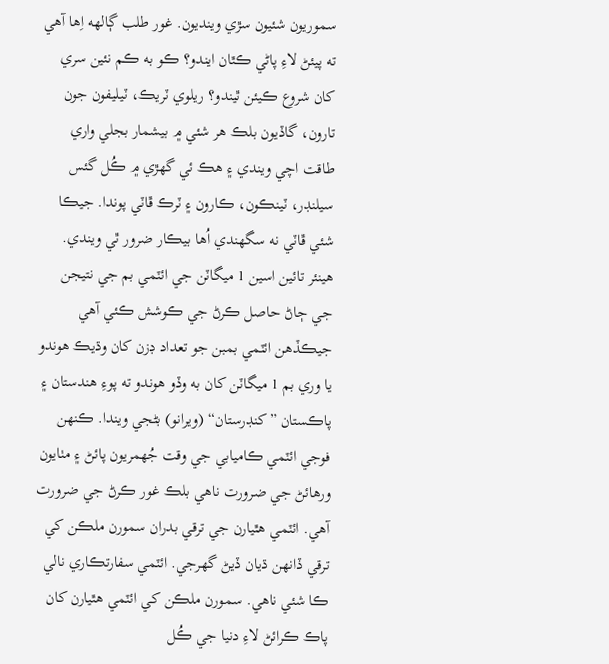سموريون شئيون سڙي وينديون. غور طلب ڳالهه اِها آهي ته پيئڻ لاءِ پاڻي ڪٿان ايندو؟ ڪو به ڪم نئين سري کان شروع ڪيئن ٿيندو؟ ريلوي ٽريڪ، ٽيليفون جون تارون، گاڏيون بلڪ هر شئي ۾ بيشمار بجلي واري طاقت اچي ويندي ۽ هڪ ئي گهڙي ۾ ڪُل گئس سيلنڊر، ٽينڪون، ڪارون ۽ ٽرڪ ڦاٽي پوندا. جيڪا شئي ڦاٽي نه سگهندي اُها بيڪار ضرور ٿي ويندي.
هينئر تائين اسين 1 ميگاٽن جي ائٽمي بم جي نتيجن جي ڄاڻ حاصل ڪرڻ جي ڪوشش ڪئي آهي جيڪڏهن ائٽمي بمبن جو تعداد ڊزن کان وڌيڪ هوندو يا وري بم 1 ميگاٽن کان به وڏو هوندو ته پوءِ هندستان ۽ پاڪستان ”کنڊرستان“ (ويرانو) بڻجي ويندا. ڪنهن فوجي ائٽمي ڪاميابي جي وقت جُهمريون پائڻ ۽ مٺايون ورهائڻ جي ضرورت ناهي بلڪ غور ڪرڻ جي ضرورت آهي. ائٽمي هٿيارن جي ترقي بدران سمورن ملڪن کي ترقي ڏانهن ڌيان ڏيڻ گهرجي. ائٽمي سفارتڪاري نالي ڪا شئي ناهي. سمورن ملڪن کي ائٽمي هٿيارن کان پاڪ ڪرائڻ لاءِ دنيا جي ڪُل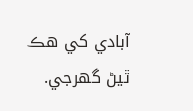آبادي کي هڪ ٿيڻ گهرجي.